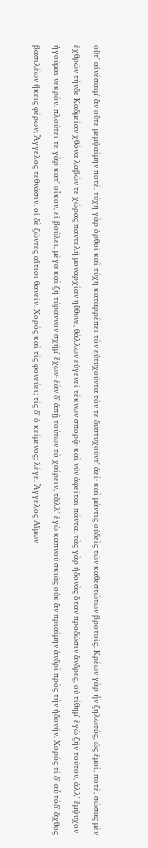οὔτʼ αἰνέσαιμʼ ἂν οὔτε μεμψαίμην ποτέ. τύχη γὰρ ὀρθοῖ καὶ τύχη καταρρέπει τὸν εὐτυχοῦντα τόν τε δυστυχοῦντʼ ἀεί· καὶ μάντις οὐδεὶς τῶν καθεστώτων βροτοῖς. Κρέων γὰρ ἦν ζηλωτός, ὡς ἐμοί, ποτέ, σώσας μὲν ἐχθρῶν τήνδε Καδμείαν χθόνα λαβών τε χώρας παντελῆ μοναρχίαν ηὔθυνε, θάλλων εὐγενεῖ τέκνων σπορᾷ· καὶ νῦν ἀφεῖται πάντα. τὰς γὰρ ἡδονὰς ὅταν προδῶσιν ἄνδρες, οὐ τίθημʼ ἐγὼ ζῆν τοῦτον, ἀλλʼ ἔμψυχον ἡγοῦμαι νεκρόν. πλούτει τε γὰρ κατʼ οἶκον, εἰ βούλει, μέγα καὶ ζῆ τύραννον σχῆμʼ ἔχων· ἐὰν δʼ ἀπῇ τούτων τὸ χαίρειν, τἄλλʼ ἐγὼ καπνοῦ σκιᾶς οὐκ ἂν πριαίμην ἀνδρὶ πρὸς τὴν ἡδονήν. Χορός τί δʼ αὖ τόδʼ ἄχθος βασιλέων ἥκεις φέρων; Ἄγγελος τεθνᾶσιν. οἱ δὲ ζῶντες αἴτιοι θανεῖν. Χορός καὶ τίς φονεύει; τίς δʼ ὁ κείμενος; λέγε. Ἄγγελος Αἵμων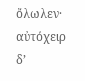ὄλωλεν· αὐτόχειρ δʼ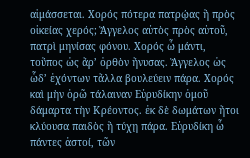αἱμάσσεται. Χορός πότερα πατρῴας ἢ πρὸς οἰκείας χερός; Ἄγγελος αὐτὸς πρὸς αὑτοῦ, πατρὶ μηνίσας φόνου. Χορός ὦ μάντι, τοὔπος ὡς ἄρʼ ὀρθὸν ἤνυσας. Ἄγγελος ὡς ὧδʼ ἐχόντων τἄλλα βουλεύειν πάρα. Χορός καὶ μὴν ὁρῶ τάλαιναν Εὐρυδίκην ὁμοῦ δάμαρτα τὴν Κρέοντος. ἐκ δὲ δωμάτων ἤτοι κλύουσα παιδὸς ἢ τύχῃ πάρα. Εὐρυδίκη ὦ πάντες ἀστοί, τῶν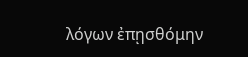λόγων ἐπῃσθόμην